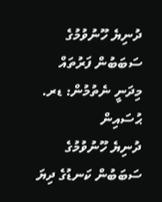ދުނިޔެ ހޫނުވުމުގެ ސަބަބުން ފަރުތައް މިދަނީ ނެތުމުން: ޑރ. ޙުސައިން
ދުނިޔެ ހޫނުވުމުގެ ސަބަބުން ކަނޑުގެ ދިޔަ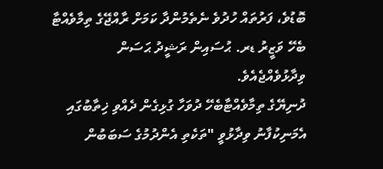ބޮޑުވެ، ފަރުތައް ހުދުވެ ނެތެމުންދާ ކަމަށް ރާއްޖޭގެ ތިމާވެއްޓާ ބެހޭ ވަޒީރު ޑރ. ޙުސައިން ރަޝީދު ޙަސަން ވިދާޅުވެއްޖެއެވެ.
ދުނިޔޭގެ ތިމާވެއްޓާބެހޭ ދުވަހާ ގުޅިގެން ދެއްވި ޚިތާބުގައި އެމަނިކުފާނު ވިދާޅުވީ "ތަކެތި އެންދުމުގެ ސަބަބުން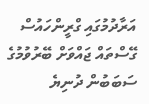އަރާދުމުގައި ގްރީންހައުސް ގޭސްތައް ޖައްވަށް ބޭރުވުމުގެ ސަބަބުން ދުނިޔެ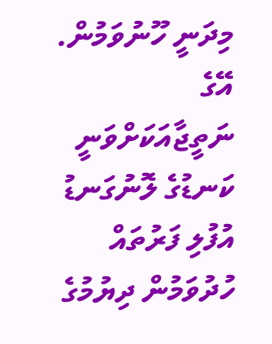މިދަނީ ހޫނުވަމުން. އޭގެ ނަތީޖާއަކަށްވަނީ ކަނޑުގެ ލޮނުގަނޑު އުފުލި ފަރުތައް ހުދުވަމުން ދިޔުމުގެ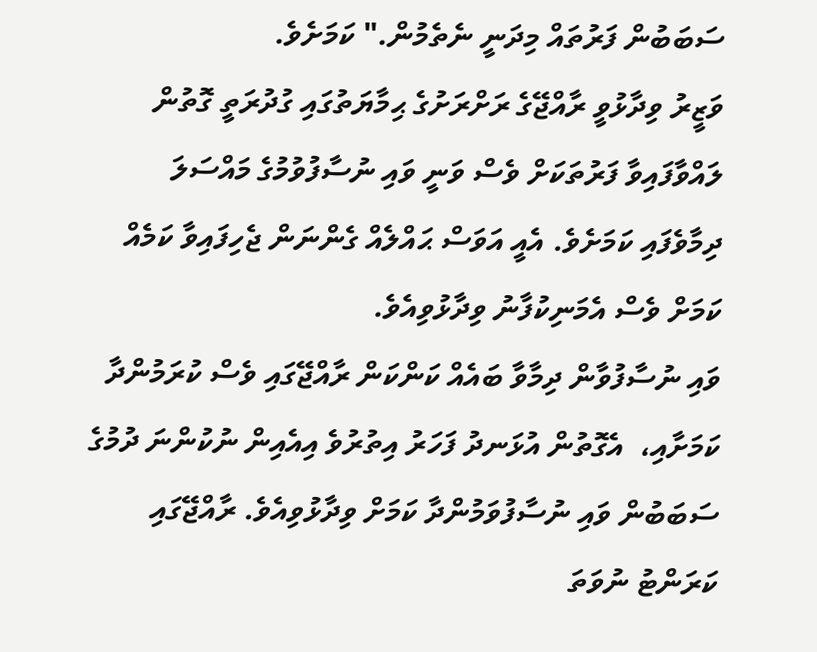ސަބަބުން ފަރުތައް މިދަނީ ނެތެމުން." ކަމަށެވެ.
ވަޒީރު ވިދާޅުވީ ރާއްޖޭގެ ރަށްރަށުގެ ޙިމާޔަތުގައި ގުދުރަތީ ގޮތުން ލައްވާފައިވާ ފަރުތަކަށް ވެސް ވަނީ ވައި ނުސާފުވުމުގެ މައްސަލަ ދިމާވެފައި ކަމަށެވެ. އެއީ އަވަސް ޙައްލެއް ގެންނަން ޖެހިފައިވާ ކަމެއް ކަމަށް ވެސް އެމަނިކުފާނު ވިދާޅުވިއެވެ.
ވައި ނުސާފުވާން ދިމާވާ ބައެއް ކަންކަން ރާއްޖޭގައި ވެސް ކުރަމުންދާ ކަމަށާއި،  އެގޮތުން އުޅަނދު ފަހަރު އިތުރުވެ އިއެއިން ނުކުންނަ ދުމުގެ ސަބަބުން ވައި ނުސާފުވަމުންދާ ކަމަށް ވިދާޅުވިއެވެ. ރާއްޖޭގައި ކަރަންޓު ނުވަތަ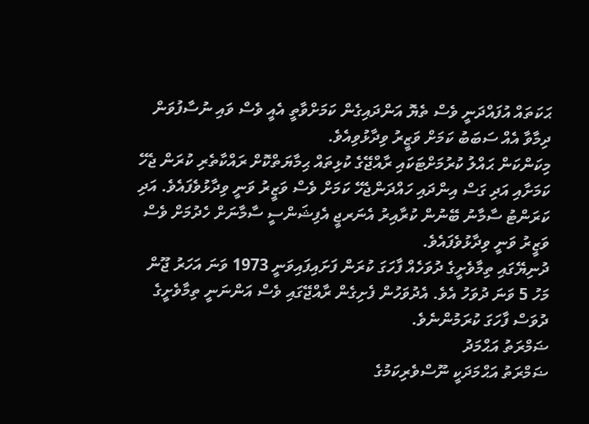ޙަކަތައް އުފައްދަނީ ވެސް ތެޔޮ އަންދައިގެން ކަމަށްވާތީ އެއީ ވެސް ވައި ނުސާފުވަން ދިމާވާ އެއް ސަބަބު ކަމަށް ވަޒީރު ވިދާޅުވިއެވެ.
މިކަންކަން ޙައްލު ކުރުމަށްޓަކައި ރާއްޖޭގެ ކުޅިތައް ޙިމާޔަތްކޮށް ރައްކާތެރި ކުރަން ޖެހޭ ކަމަށާއި އަދި ގަސް އިންދައި ހައްދަންޖެހޭ ކަމަށް ވެސް ވަޒީރު ވަނީ ވިދާޅުވެފައެވެ. އަދި ކަރަންޓު ސާމާނު ބޭނުން ކުރާއިރު އެނަރޖީ އެފިޝަންސީ ސާމާނަށް ހެދުމަށް ވެސް ވަޒީރު ވަނީ ވިދާޅުވެފައެވެ.
ދުނިޔޭގައި ތިމާވެށީގެ ދުވަހެއް ފާހަގަ ކުރަން ފަށައިފައިވަނީ 1973 ވަނަ އަހަރު ޖޫން މަހު 5 ވަނަ ދުވަހު އެވެ. އެދުވަހުން ފެށިގެން ރާއްޖޭގައި ވެސް އަންނަނީ ތިމާވެށީގެ ދުވަސް ފާހަގަ ކުރަމުންނެވެ.
ޟަމްރަތު އަޙްމަދު
ޟަމްރަތު އަޙްމަދަކީ ނޫސްވެރިކަމުގެ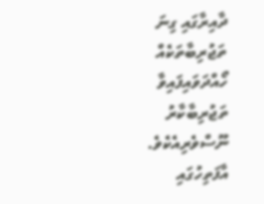ދާއިރާގައި ގިނަ ތަޖުރިބާތަކެއް ހޯއްދަވައިފައިވާ ތަޖުރިބާކާރު ނޫސްވެރިއެކެވެ. އާފަތިހުގައި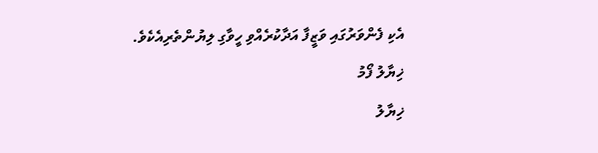އެކި ފެންވަރުގައި ވަޒީފާ އަދާކުރެއްވި ހީވާގި ލިޔުންތެރިއެކެވެ.
ޚިޔާލު ފޯމު
ޚިޔާލު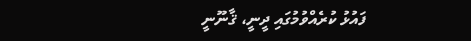ފައުޅު ކުރެއްވުމުގައި ދީނީ، ޤާނޫނީ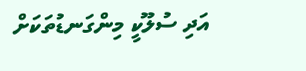އަދި ސުލޫކީ މިންގަނޑުތަކަށް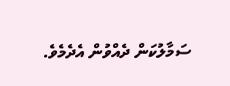ސަމާލުކަން ދެއްވުން އެދެމެވެ.